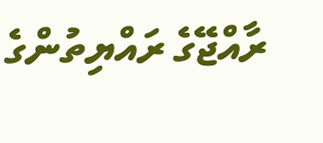ރާއްޖޭގެ ރައްޔިތުންގެ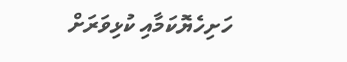ހަށިހެޔޮކަމާއި ކުޅިވަރަށް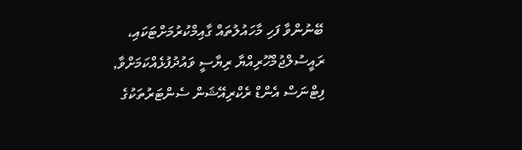ބޭނުންވާ ފަހި މާހައުލުތައް ގާއިމްކުރުމަށްޓަކައި، ރައީސުލްޖުމްހޫރިއްޔާ ރިޔާސީ ވައުދުފުޅެއްކަމަށްވާ, ފިޓްނަސް އެންޑް ރެކްރިއޭޝަން ސެންޓަރުތަކުގެ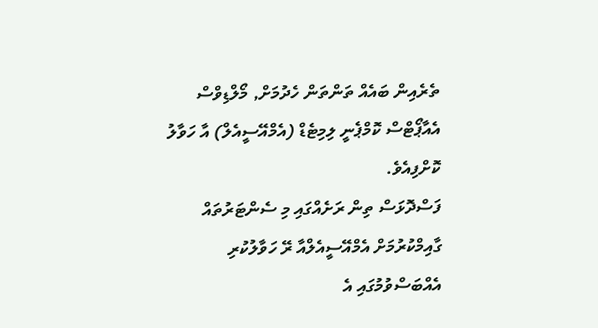ތެރެއިން ބައެއް ތަންތަން ހެދުމަށް, މޯލްޑިވްސް އެއާޕޯޓްސް ކޮމްޕެނީ ލިމިޓެޑް (އެމްއޭސީއެލް) އާ ހަވާލު ކޮށްފިއެވެ.
ފަސްދޮޅަސް ތިން ރަށެއްގައި މި ސެންޓަރުތައް ގާއިމްކުރުމަށް އެމްއޭސީއެލްއާ ރޭ ހަވާލުކުރި އެއްބަސްވުމުގައި އެ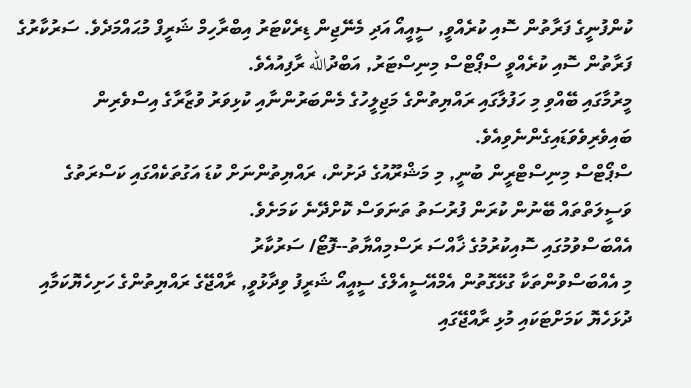ކުންފުނީގެ ފަރާތުން ސޮއި ކުރެއްވީ, ސީއީއޯ އަދި މެނޭޖިން ޑިރެކްޓަރު އިބްރާހިމް ޝަރީފް މުޙައްމަދެވެ. ސަރުކާރުގެ ފަރާތުން ސޮއި ކުރެއްވީ ސްޕޯޓްސް މިނިސްޓަރު, އަބްދުالله ރާފިއުއެވެ.
މީރުމާގައި ބޭއްވި މި ހަފުލާގައި ރައްޔިތުންގެ މަޖިލީހުގެ މެންބަރުންނާއި ކުޅިވަރު ވުޒާރާގެ އިސްވެރިން ބައިވެރިވެވަޑައިގެންނެވިއެވެ.
ސްޕޯޓްސް މިނިސްޓްރީން ބުނީ, މި މަޝްރޫއުގެ ދަށުން، ރައްޔިތުންނަށް ކުޑަ އަގުތަކެއްގައި ކަސްރަތުގެ ވަސީލަތްތައް ބޭނުން ކުރަން ފުރުސަތު ތަނަވަސް ކޮށްދޭނެ ކަމަށެވެ.
އެއްބަސްވުމުގައި ސޮއިކުރުމުގެ ޚާއްސަ ރަސްމިއްޔާތު--ފޮޓޯ/ ސަރުކާރު
މި އެއްބަސްވުންތަކާ ގުޅޭގޮތުން އެމްއޭސީއެލްގެ ސީއީއޯ ޝަރީފު ވިދާޅުވީ, ރާއްޖޭގެ ރައްޔިތުންގެ ހަށިހެޔޮކަމާއި ދުޅަހެޔޮ ކަމަށްޓަކައި މުޅި ރާއްޖޭގައި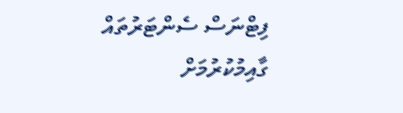ފިޓްނަސް ސެންޓަރުތައް ގާއިމުކުރުމަށް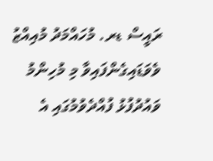ރައީސް ޑރ. މުހައްމަދު މުއިއްޒު ވެވަޑައިގެންފައިވާ މި މުހިންމު ވައުދުފުޅު ފުއްދެވުމުގައި އެ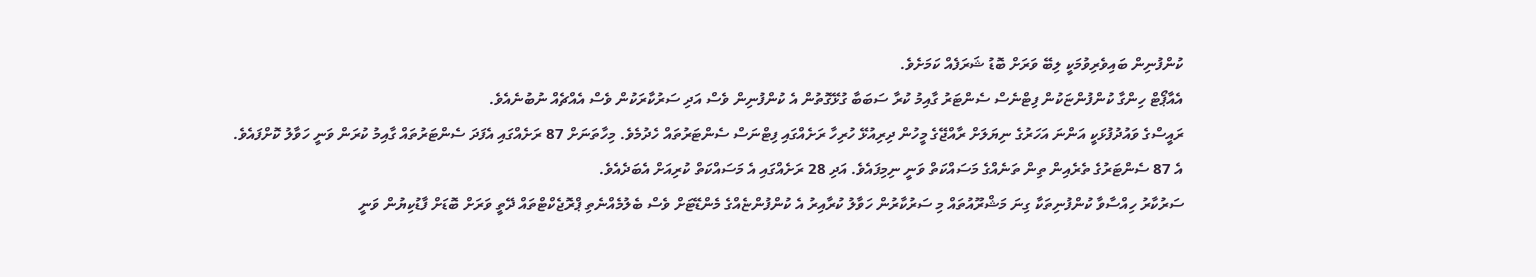ކުންފުނިން ބައިވެރިވުމަކީ ލިބޭ ވަރަށް ބޮޑު ޝަރަފެއް ކަމަށެވެ.
އެއާޕޯޓް ހިންގާ ކުންފުންޏަކުން ފިޓްނެސް ސެންޓަރު ގާއިމު ކުރާ ސަބަބާ ގުޅޭގޮތުން އެ ކުންފުނިން ވެސް އަދި ސަރުކާރަކުން ވެސް އެއްޗެއް ނުބުނެއެވެ.
ރައީސްގެ ވައުދުފުޅަކީ އަންނަ އަހަރުގެ ނިޔަލަށް ރާއްޖޭގެ މީހުން ދިރިއުޅޭ ހުރިހާ ރަށެއްގައި ފިޓްނަސް ސެންޓަރުތައް ހެދުމެވެ. މިހާތަނަށް 87 ރަށެއްގައި އެފަދަ ސެންޓަރުތައް ގާއިމު ކުރަން ވަނީ ހަވާލު ކޮށްފައެވެ.
އެ 87 ސެންޓަރުގެ ތެރެއިން ތިން ތަނެއްގެ މަސައްކަތް ވަނީ ނިމިފައެވެ. އަދި 28 ރަށެއްގައި އެ މަސައްކަތް ކުރިއަށް އެބަދެއެވެ.
ސަރުކާރު ހިއްސާވާ ކުންފުނިތަކާ ގިނަ މަޝްރޫއުތައް މި ސަރުކާރުން ހަވާލު ކުރާއިރު އެ ކުންފުންޏެއްގެ މެންޑޭޓަށް ވެސް ބެލުމެއްނެތި ޕްރޮޖެކްޓްތައް ދޭތީ ވަރަށް ބޮޑަށް ފާޑުކިޔުން ވަނީ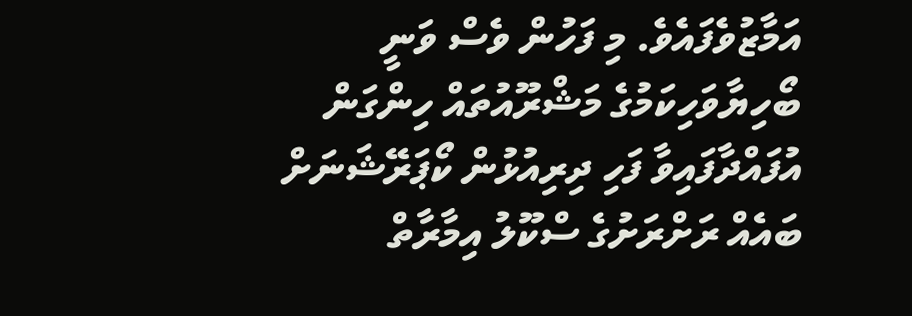އަމާޒުވެފައެވެ. މި ފަހުން ވެސް ވަނީ ބޯހިޔާވަހިކަމުގެ މަޝްރޫއުތައް ހިންގަން އުފައްދާފައިވާ ފަހި ދިރިއުޅުން ކޯޕަރޭޝަނަށް ބައެއް ރަށްރަށުގެ ސްކޫލު އިމާރާތް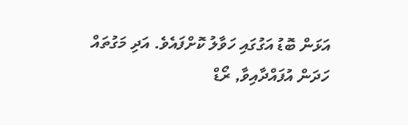އަޅަން ބޮޑު އަގުގައި ހަވާލު ކޮށްފައެވެ. އަދި މަގުތައް ހަދަން އުފައްދާއިވާ, ރޯޑް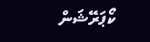ކޯޕަރޭޝަން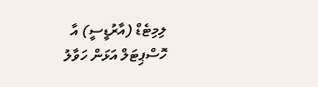ލިމިޓެޑް (އާރުޑީސީ) އާ ހޮސްޕިޓަލް އަޅަން ހަވާލު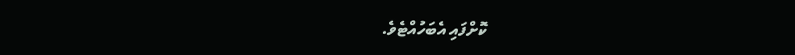ކޮށްފައި އެބަހުއްޓެވެ.